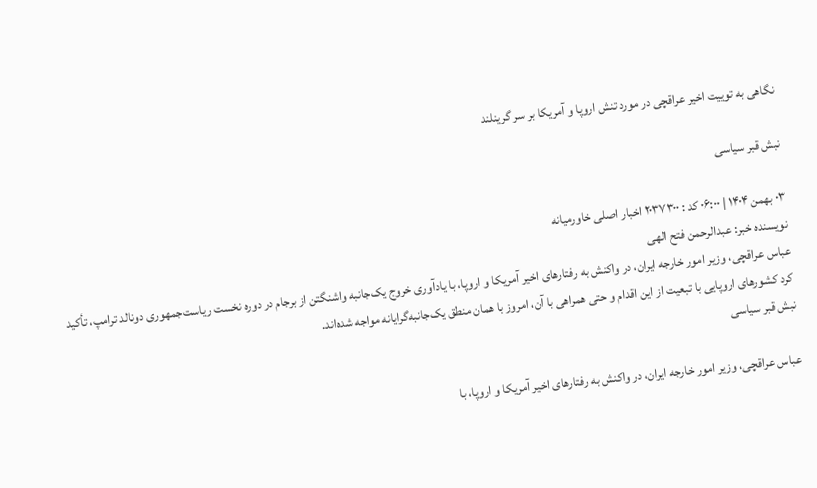نگاهی به توییت اخیر عراقچی در‌ مورد تنش اروپا و آمریکا بر سر گرینلند

نبش قبر سیاسی

۰۳ بهمن ۱۴۰۴ | ۰۶:۰۰ کد : ۲۰۳۷۳۰۰ اخبار اصلی خاورمیانه
نویسنده خبر: عبدالرحمن فتح الهی
عباس عراقچی، وزیر امور خارجه ایران، در واکنش به رفتارهای اخیر آمریکا و اروپا، با یادآوری خروج یک‌جانبه واشنگتن از برجام در دوره نخست ریاست‌جمهوری دونالد ترامپ، تأکید کرد ‌کشورهای اروپایی با تبعیت از این اقدام و حتی همراهی با آن، امروز با همان منطق یک‌جانبه‌گرایانه مواجه شده‌اند.
نبش قبر سیاسی

عباس عراقچی، وزیر امور خارجه ایران، در واکنش به رفتارهای اخیر آمریکا و اروپا، با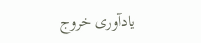یادآوری خروج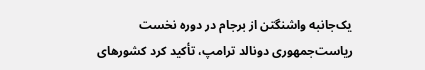یک‌جانبه واشنگتن از برجام در دوره نخست ریاست‌جمهوری دونالد ترامپ، تأکید کرد ‌کشورهای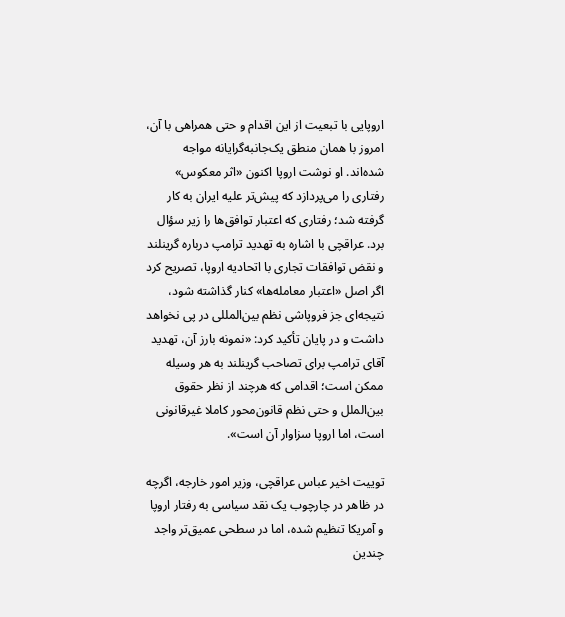اروپایی با تبعیت از این اقدام و حتی همراهی با آن، امروز با همان منطق یک‌جانبه‌گرایانه مواجه شده‌اند. او نوشت اروپا اکنون «اثر معکوس» رفتاری را می‌پردازد که پیش‌تر علیه ایران به کار گرفته شد؛ رفتاری که اعتبار توافق‌ها را زیر سؤال برد. عراقچی با اشاره به تهدید ترامپ درباره گرینلند و نقض توافقات تجاری با اتحادیه اروپا، تصریح کرد‌ اگر اصل «اعتبار معامله‌ها» کنار گذاشته شود، نتیجه‌ای جز فروپاشی نظم بین‌المللی در پی نخواهد داشت و در پایان تأکید کرد: «نمونه بارز آن، تهدید آقای ترامپ برای تصاحب گرینلند به هر وسیله ممکن است؛ اقدامی که هرچند از نظر حقوق بین‌الملل و حتی نظم قانون‌محور کاملا غیرقانونی است، اما اروپا سزاوار آن است».

توییت اخیر عباس عراقچی، وزیر امور خارجه، اگرچه در ظاهر در چارچوب یک نقد سیاسی به رفتار اروپا و آمریکا تنظیم شده، اما در سطحی عمیق‌تر واجد چندین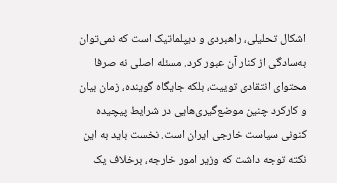اشکال تحلیلی، راهبردی و دیپلماتیک است که نمی‌توان به‌سادگی از کنار آن عبور کرد. مسئله اصلی نه صرفا محتوای انتقادی توییت، بلکه جایگاه گوینده، زمان بیان و کارکرد چنین موضع‌گیری‌هایی در شرایط پیچیده کنونی سیاست خارجی ایران است. نخست باید به این نکته توجه داشت که وزیر امور خارجه، برخلاف یک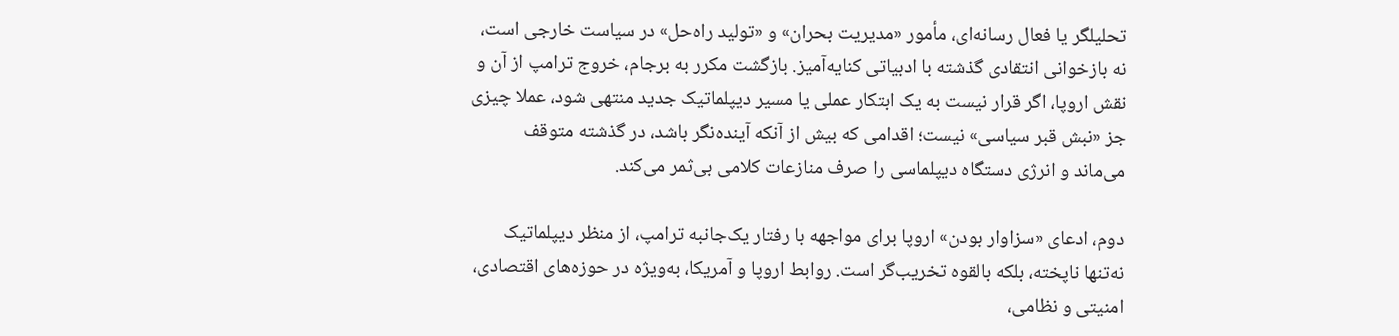تحلیلگر یا فعال رسانه‌ای، مأمور «مدیریت بحران» و «تولید راه‌حل» در سیاست خارجی است، نه بازخوانی انتقادی گذشته با ادبیاتی کنایه‌آمیز. بازگشت مکرر به برجام، خروج ترامپ از آن و نقش اروپا، اگر قرار نیست به یک ابتکار عملی یا مسیر دیپلماتیک جدید منتهی شود، عملا چیزی جز «نبش قبر سیاسی» نیست؛ اقدامی که بیش از آنکه آینده‌نگر باشد، در گذشته متوقف می‌ماند و انرژی دستگاه دیپلماسی را صرف منازعات کلامی بی‌ثمر می‌کند.

دوم، ادعای «سزاوار بودن» اروپا برای مواجهه با رفتار یک‌جانبه ترامپ، از منظر دیپلماتیک نه‌تنها ناپخته، بلکه بالقوه تخریب‌گر است. روابط اروپا و آمریکا، به‌ویژه در حوزه‌های اقتصادی، امنیتی و نظامی،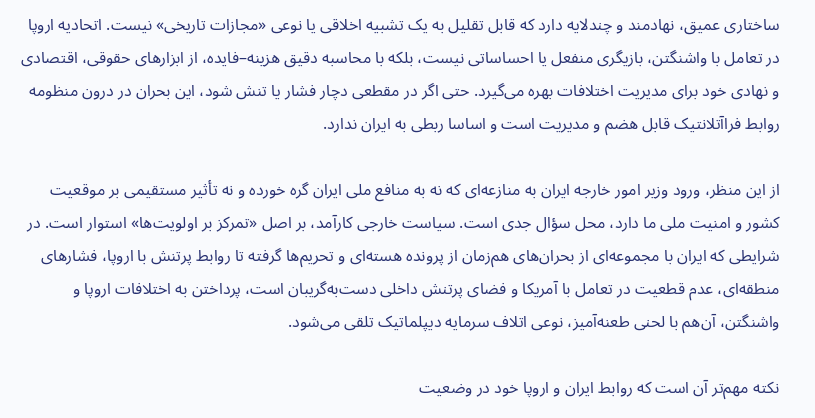ساختاری عمیق، نهادمند و چندلایه دارد که قابل تقلیل به یک تشبیه اخلاقی یا نوعی «مجازات تاریخی» نیست. اتحادیه اروپا در تعامل با واشنگتن، بازیگری منفعل یا احساساتی نیست، بلکه با محاسبه دقیق هزینه–فایده، از ابزارهای حقوقی، اقتصادی و نهادی خود برای مدیریت اختلافات بهره می‌گیرد. حتی اگر در مقطعی دچار فشار یا تنش شود، این بحران در درون منظومه روابط فراآتلانتیک قابل هضم و مدیریت است و اساسا ربطی به ایران ندارد.

از این منظر، ورود وزیر امور خارجه ایران به منازعه‌ای که نه به منافع ملی ایران گره خورده و نه تأثیر مستقیمی بر موقعیت کشور و امنیت ملی ما دارد، محل سؤال جدی است. سیاست خارجی کارآمد، بر اصل «تمرکز بر اولویت‌ها» استوار است. در شرایطی که ایران با مجموعه‌ای از بحران‌های هم‌زمان از پرونده هسته‌ای و تحریم‌ها گرفته تا روابط پرتنش با اروپا، فشارهای منطقه‌ای، عدم قطعیت در تعامل با آمریکا و فضای پرتنش داخلی دست‌به‌گریبان است، پرداختن به اختلافات اروپا و واشنگتن، آن‌هم با لحنی طعنه‌آمیز، نوعی اتلاف سرمایه دیپلماتیک تلقی می‌شود.

نکته مهم‌تر آن است که روابط ایران و اروپا خود در وضعیت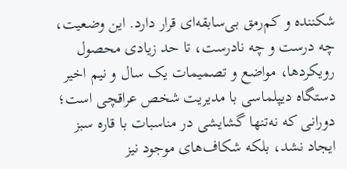شکننده و کم‌رمق بی‌سابقه‌ای قرار دارد. این وضعیت، چه درست و چه نادرست، تا حد زیادی محصول رویکردها، مواضع و تصمیمات یک‌ سال‌ و نیم اخیر دستگاه دیپلماسی با مدیریت شخص عراقچی است؛ دورانی که نه‌تنها گشایشی در مناسبات با قاره سبز ایجاد نشد، بلکه شکاف‌های موجود نیز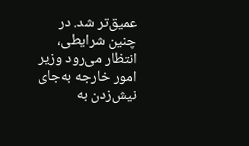عمیق‌تر شد. در چنین شرایطی، انتظار می‌رود وزیر امور خارجه به‌جای نیش‌زدن به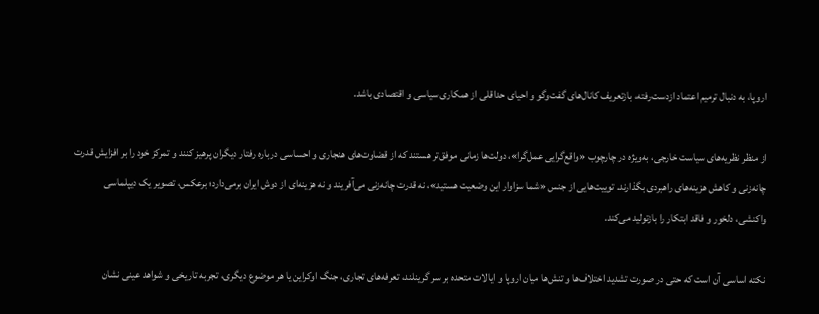اروپا، به دنبال ترمیم اعتماد ازدست‌رفته، بازتعریف کانال‌های گفت‌وگو و احیای حداقلی از همکاری سیاسی و اقتصادی باشد.

از منظر نظریه‌های سیاست خارجی، به‌ویژه در چارچوب «واقع‌گرایی عمل‌گرا»، دولت‌ها زمانی موفق‌تر هستند که از قضاوت‌های هنجاری و احساسی درباره رفتار دیگران پرهیز کنند و تمرکز خود را بر افزایش قدرت چانه‌زنی و کاهش هزینه‌های راهبردی بگذارند. توییت‌هایی از جنس «شما سزاوار این وضعیت هستید»، نه قدرت چانه‌زنی می‌آفریند و نه هزینه‌ای از دوش ایران برمی‌دارد؛ ‌برعکس، تصویر یک دیپلماسی واکنشی، دلخور و فاقد ابتکار را بازتولید می‌کند.

نکته اساسی آن است که حتی در صورت تشدید اختلاف‌ها و تنش‌ها میان اروپا و ایالات متحده بر سر گرینلند، تعرفه‌های تجاری، جنگ اوکراین یا هر موضوع دیگری، تجربه تاریخی و شواهد عینی نشان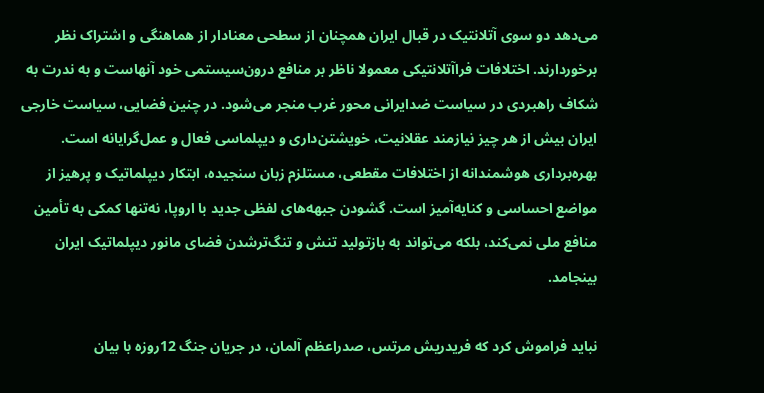می‌دهد‌ دو سوی آتلانتیک در قبال ایران همچنان از سطحی معنادار از هماهنگی و اشتراک ‌نظر برخوردارند. اختلافات فراآتلانتیکی معمولا ناظر بر منافع درون‌سیستمی خود آنهاست و به‌ ندرت به شکاف راهبردی در سیاست ضدایرانی ‌محور غرب منجر می‌شود. در چنین فضایی، سیاست خارجی ایران بیش از هر چیز نیازمند عقلانیت، خویشتن‌داری و دیپلماسی فعال و عمل‌گرایانه است. بهره‌برداری هوشمندانه از اختلافات مقطعی، مستلزم زبان سنجیده، ابتکار دیپلماتیک و پرهیز از مواضع احساسی و کنایه‌آمیز است. گشودن جبهه‌های لفظی جدید با اروپا، نه‌تنها کمکی به تأمین منافع ملی نمی‌کند، بلکه می‌تواند به بازتولید تنش و تنگ‌تر‌شدن فضای مانور دیپلماتیک ایران بینجامد.

نباید فراموش کرد که فریدریش مرتس، صدر‌اعظم آلمان، در جریان جنگ 12روزه با بیان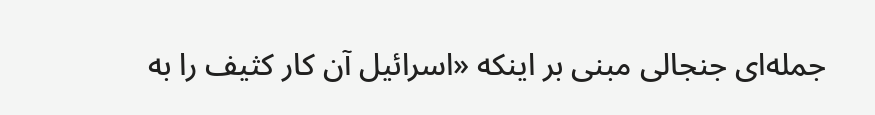جمله‌ای جنجالی مبنی بر اینکه «اسرائیل آن کار کثیف را به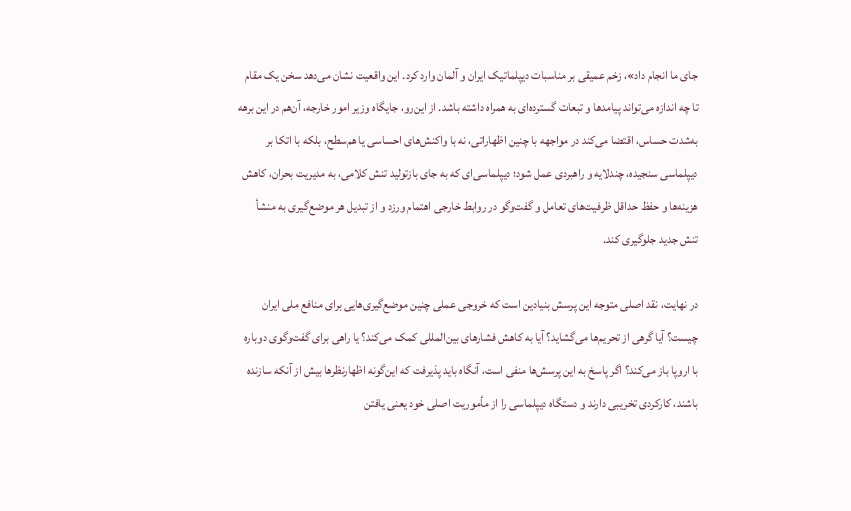جای ما انجام داد»، زخم عمیقی بر مناسبات دیپلماتیک ایران و آلمان وارد کرد. این واقعیت نشان می‌دهد ‌سخن یک مقام تا چه اندازه می‌تواند پیامدها و تبعات گسترده‌ای به همراه داشته باشد. از این‌رو، جایگاه وزیر امور خارجه، آن‌هم در این برهه به‌شدت حساس، اقتضا می‌کند‌ در مواجهه با چنین اظهاراتی، نه با واکنش‌های احساسی یا هم‌سطح، بلکه با اتکا بر دیپلماسی سنجیده، چندلایه و راهبردی عمل شود؛ دیپلماسی‌ای که به جای بازتولید تنش کلامی، به مدیریت بحران، کاهش هزینه‌ها و حفظ حداقل ظرفیت‌های تعامل و گفت‌وگو در روابط خارجی اهتمام ورزد و از تبدیل هر موضع‌گیری به منشأ تنش جدید جلوگیری کند.

در نهایت، نقد اصلی متوجه این پرسش بنیادین است که خروجی عملی چنین موضع‌گیری‌هایی برای منافع ملی ایران چیست؟ آیا گرهی از تحریم‌ها می‌گشاید؟ آیا به کاهش فشارهای بین‌المللی کمک می‌کند؟ یا راهی برای گفت‌وگوی دوباره با اروپا باز می‌کند؟ اگر پاسخ به این پرسش‌ها منفی است، آنگاه باید پذیرفت که این‌گونه اظهارنظرها بیش از آنکه سازنده باشند، کارکردی تخریبی دارند و دستگاه دیپلماسی را از مأموریت اصلی خود یعنی یافتن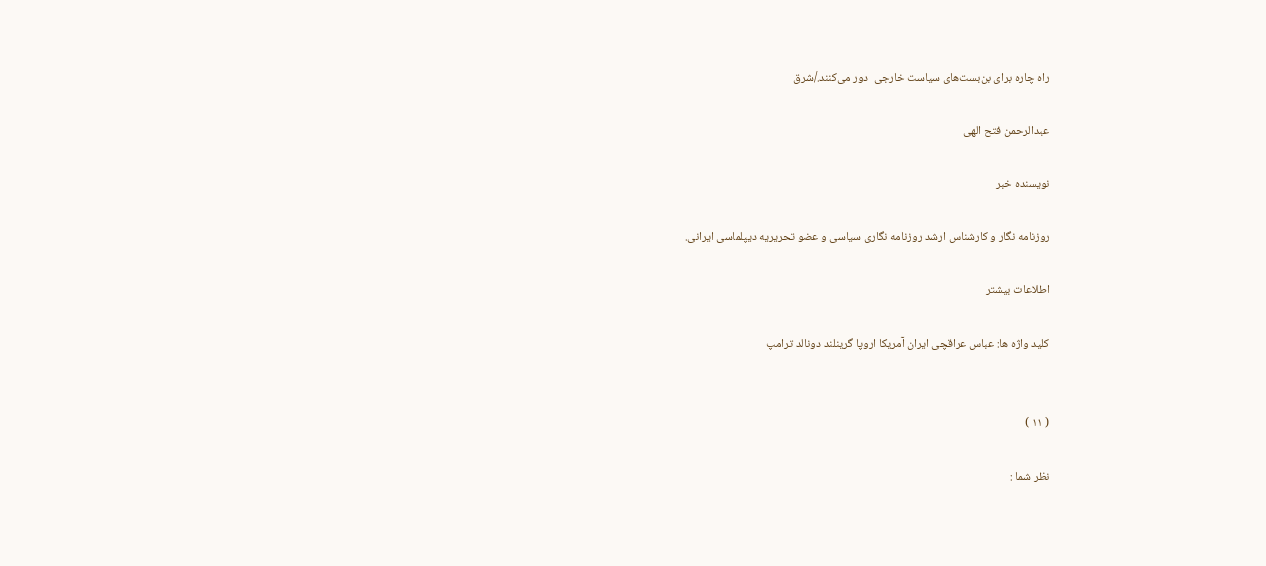راه چاره برای بن‌بست‌های سیاست خارجی  دور می‌کنند./شرق

عبدالرحمن فتح الهی

نویسنده خبر

روزنامه نگار و کارشناس ارشد روزنامه نگاری سیاسی و عضو تحریریه دیپلماسی ایرانی.

اطلاعات بیشتر

کلید واژه ها: عباس عراقچی ایران آمریکا اروپا گرینلند دونالد ترامپ


( ۱۱ )

نظر شما :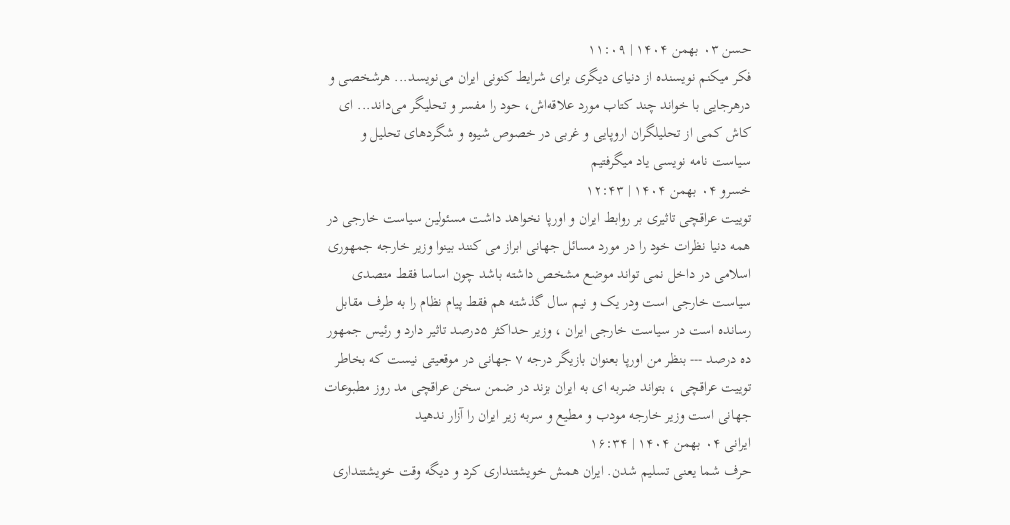حسن ۰۳ بهمن ۱۴۰۴ | ۱۱:۰۹
فکر میکنم نویسنده از دنیای دیگری برای شرایط کنونی ایران می‌نویسد... هرشخصی و درهرجایی با خواند چند کتاب مورد علاقه‌اش، حود را مفسر و تحلیگر می‌داند... ای کاش کمی از تحلیلگران اروپایی و غربی در خصوص شیوه و شگردهای تحلیل و سیاست نامه نویسی یاد میگرفتیم
خسرو ۰۴ بهمن ۱۴۰۴ | ۱۲:۴۳
توییت عراقچی تاثیری بر روابط ایران و اورپا نخواهد داشت مسئولین سیاست خارجی در همه دنیا نظرات خود را در مورد مسائل جهانی ابراز می کنند بینوا وزیر خارجه جمهوری اسلامی در داخل نمی تواند موضع مشخص داشته باشد چون اساسا فقط متصدی سیاست خارجی است ودر یک و نیم سال گذشته هم فقط پیام نظام را به طرف مقابل رسانده است در سیاست خارجی ایران ، وزیر حداکثر ۵درصد تاثیر دارد و رئیس جمهور ده درصد --- بنظر من اورپا بعنوان بازیگر درجه ۷ جهانی در موقعیتی نیست که بخاطر توییت عراقچی ، بتواند ضربه ای به ایران بزند در ضمن سخن عراقچی مد روز مطبوعات جهانی است وزیر خارجه مودب و مطیع و سربه زیر ایران را آزار ندهید
ایرانی ۰۴ بهمن ۱۴۰۴ | ۱۶:۳۴
حرف شما یعنی تسلیم شدن. ایران همش خویشتنداری کرد و دیگه وقت خویشتنداری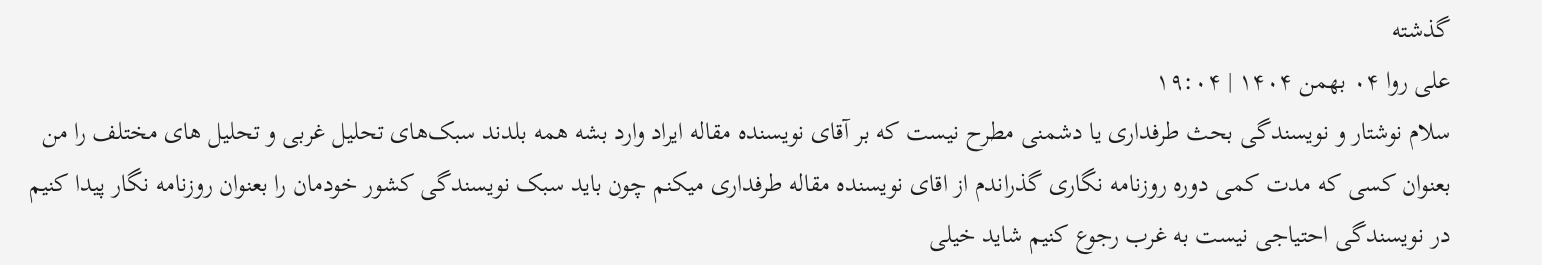گذشته
علی روا ۰۴ بهمن ۱۴۰۴ | ۱۹:۰۴
سلام نوشتار و نویسندگی بحث طرفداری یا دشمنی مطرح نیست که بر آقای نویسنده مقاله ایراد وارد بشه همه بلدند سبک‌های تحلیل غربی و تحلیل های مختلف را من بعنوان کسی که مدت کمی دوره روزنامه نگاری گذراندم از اقای نویسنده مقاله طرفداری میکنم چون باید سبک نویسندگی کشور خودمان را بعنوان روزنامه نگار پیدا کنیم در نویسندگی احتیاجی نیست به غرب رجوع کنیم شاید خیلی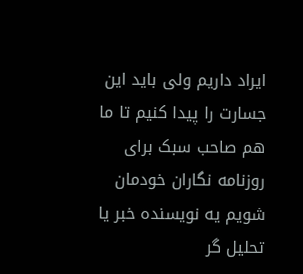ایراد داریم ولی باید این جسارت را پیدا کنیم تا ما هم صاحب سبک برای روزنامه نگاران خودمان شویم یه نویسنده خبر یا تحلیل گر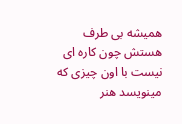همیشه بی طرف هستش چون کاره ای نیست با اون چیزی که مینویسد هنر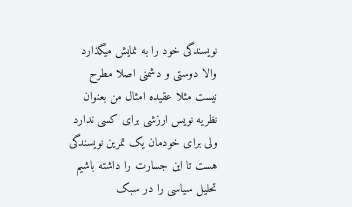نویسندگی خود را به نمایش میگذارد والا دوستی و دشمنی اصلا مطرح نیست مثلا عقیده امثال من بعنوان نظریه نویس ارزشی برای کسی ندارد ولی برای خودمان یک تمرین نویسندگی هست تا این جسارت را داشته باشیم تحلیل سیاسی را در سبک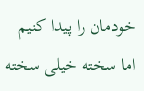خودمان را پیدا کنیم اما سخته خیلی سخته